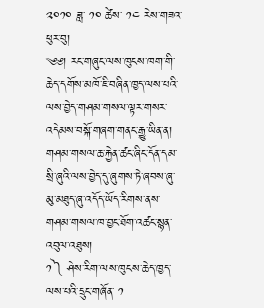༢༠༡༠ ཟླ་ ༡༠ ཚེས་ ༡༤ རེས་གཟའ་ཕུར་བུ།
༄༅། རང་གཞུང་ལས་ཁུངས་ཁག་གི་ཆེད་དགོས་མཁོ་ཇི་བཞིན་ཁྱད་ལས་པའི་ལས་བྱེད་གཤམ་གསལ་ལྟར་གསར་འདེམས་བསྐོ་གཞག་གནང་རྒྱུ་ཡིན་ན། གཤམ་གསལ་ཆ་རྐྱེན་ཚང་ཞིང་དོན་དམ་སྲི་ཞུའི་ལས་བྱེད་དུ་ཞུགས་ཏེ་ཞབས་ཞུ་མུ་མཐུད་ཞུ་འདོད་ཡོད་རིགས་ནས་གཤམ་གསལ་ཁ་བྱང་ཐོག་འཚང་སྙན་འབུལ་འཐུས།
༡༽ ཤེས་རིག་ལས་ཁུངས་ཆེད་ཁྱད་ལས་པའི་དྲུང་གཞོན་ ༡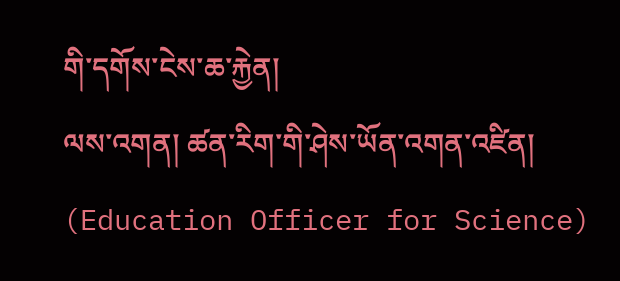གི་དགོས་ངེས་ཆ་རྐྱེན།
ལས་འགན། ཚན་རིག་གི་ཤེས་ཡོན་འགན་འཛིན། (Education Officer for Science)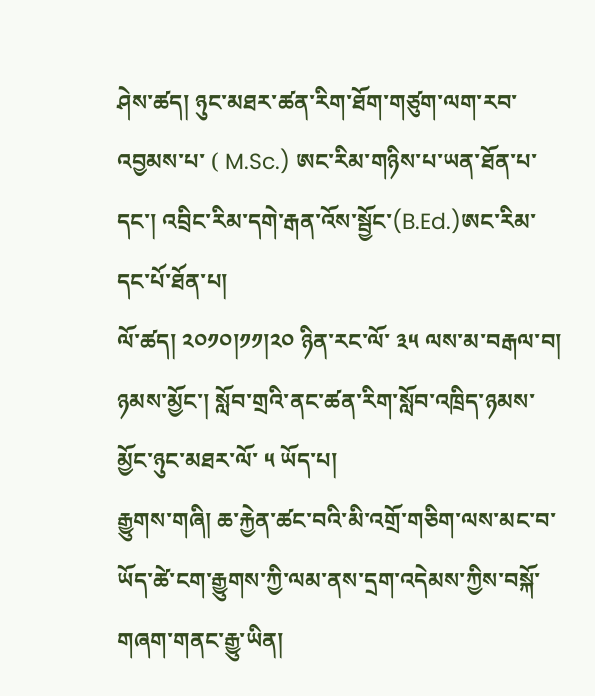ཤེས་ཚད། ཉུང་མཐར་ཚན་རིག་ཐོག་གཙུག་ལག་རབ་འབྱམས་པ་ ( M.Sc.) ཨང་རིམ་གཉིས་པ་ཡན་ཐོན་པ་དང་། འབྲིང་རིམ་དགེ་རྒན་འོས་སྦྱོང་(B.Ed.)ཨང་རིམ་དང་པོ་ཐོན་པ།
ལོ་ཚད། ༢༠༡༠།༡༡།༢༠ ཉིན་རང་ལོ་ ༣༥ ལས་མ་བརྒལ་བ།
ཉམས་མྱོང་། སློབ་གྲའི་ནང་ཚན་རིག་སློབ་འཁྲིད་ཉམས་མྱོང་ཉུང་མཐར་ལོ་ ༥ ཡོད་པ།
རྒྱུགས་གཞི། ཆ་རྐྱེན་ཚང་བའི་མི་འགྲོ་གཅིག་ལས་མང་བ་ཡོད་ཚེ་ངག་རྒྱུགས་ཀྱི་ལམ་ནས་དྲག་འདེམས་ཀྱིས་བསྐོ་གཞག་གནང་རྒྱུ་ཡིན།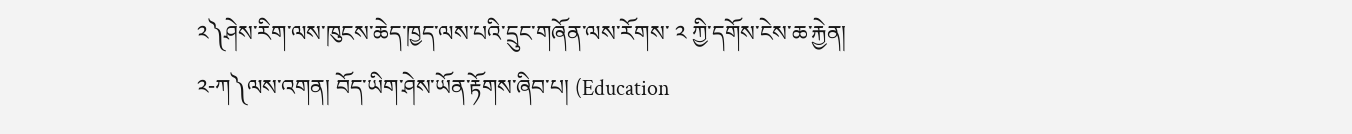༢༽ཤེས་རིག་ལས་ཁུངས་ཆེད་ཁྱད་ལས་པའི་དྲུང་གཞོན་ལས་རོགས་ ༢ ཀྱི་དགོས་ངེས་ཆ་རྐྱེན།
༢-ཀ༽ལས་འགན། བོད་ཡིག་ཤེས་ཡོན་རྟོགས་ཞིབ་པ། (Education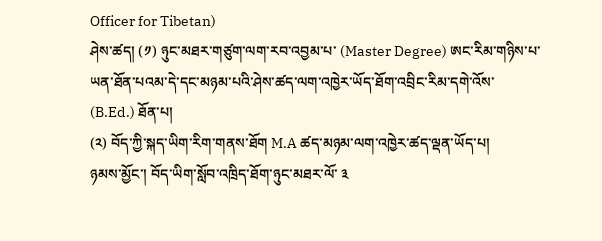Officer for Tibetan)
ཤེས་ཚད། (༡) ཉུང་མཐར་གཙུག་ལག་རབ་འབྱམ་པ་ (Master Degree) ཨང་རིམ་གཉིས་པ་ཡན་ཐོན་པའམ་དེ་དང་མཉམ་པའི་ཤེས་ཚད་ལག་འཁྱེར་ཡོད་ཐོག་འབྲིང་རིམ་དགེ་འོས་ (B.Ed.) ཐོན་པ།
(༢) བོད་ཀྱི་སྐད་ཡིག་རིག་གནས་ཐོག M.A ཚད་མཉམ་ལག་འཁྱེར་ཚད་ལྡན་ཡོད་པ།
ཉམས་མྱོང་། བོད་ཡིག་སློབ་འཁྲིད་ཐོག་ཉུང་མཐར་ལོ་ ༣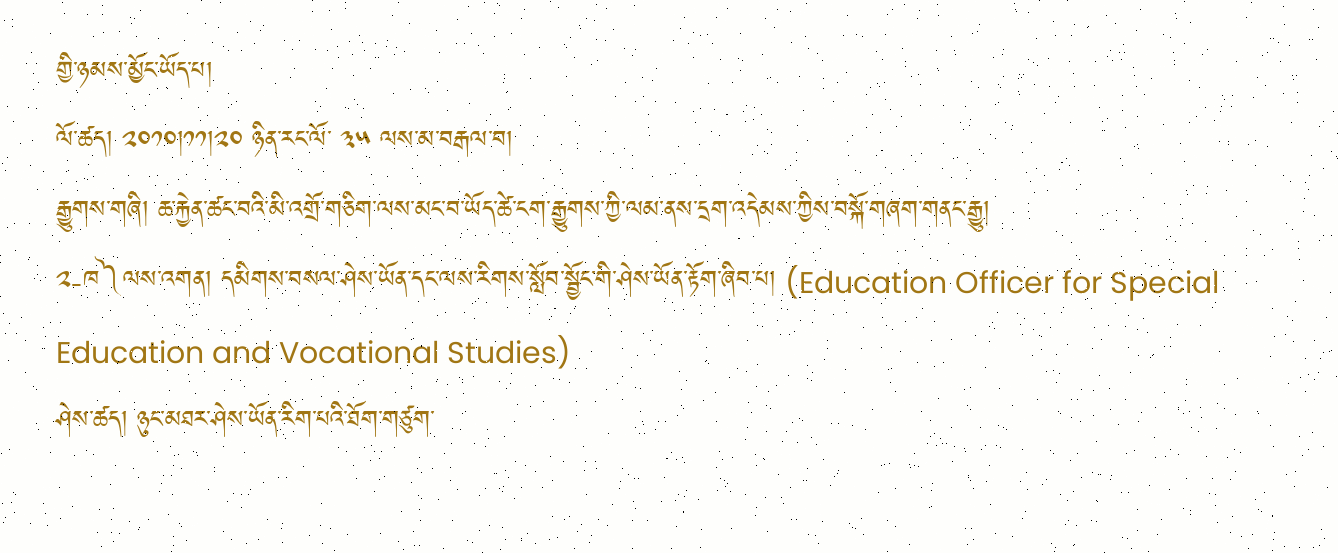གྱི་ཉམས་མྱོང་ཡོད་པ།
ལོ་ཚད། ༢༠༡༠།༡༡།༢༠ ཉིན་རང་ལོ་ ༣༥ ལས་མ་བརྒལ་བ།
རྒྱུགས་གཞི། ཆ་རྐྱེན་ཚང་བའི་མི་འགྲོ་གཅིག་ལས་མང་བ་ཡོད་ཚེ་ངག་རྒྱུགས་ཀྱི་ལམ་ནས་དྲག་འདེམས་ཀྱིས་བསྐོ་གཞག་གནང་རྒྱུ།
༢-ཁ༽ལས་འགན། དམིགས་བསལ་ཤེས་ཡོན་དང་ལས་རིགས་སློབ་སྦྱོང་གི་ཤེས་ཡོན་རྟོག་ཞིབ་པ། (Education Officer for Special Education and Vocational Studies)
ཤེས་ཚད། ཉུང་མཐར་ཤེས་ཡོན་རིག་པའི་ཐོག་གཙུག་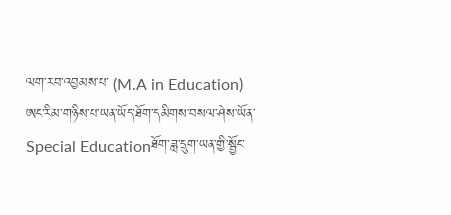ལག་རབ་འབྱམས་པ་ (M.A in Education) ཨང་རིམ་གཉིས་པ་ཡན་ཡོད་ཐོག་དམིགས་བསལ་ཤེས་ཡོན་ Special Educationཐོག་ཟླ་དྲུག་ཡན་གྱི་སྦྱོང་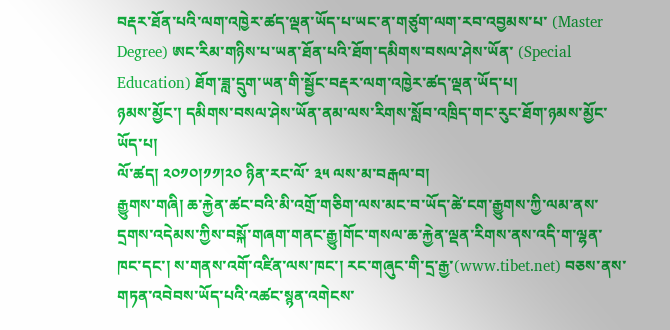བརྡར་ཐོན་པའི་ལག་འཁྱེར་ཚད་ལྡན་ཡོད་པ་ཡང་ན་གཙུག་ལག་རབ་འབྱམས་པ་ (Master Degree) ཨང་རིམ་གཉིས་པ་ཡན་ཐོན་པའི་ཐོག་དམིགས་བསལ་ཤེས་ཡོན་ (Special Education) ཐོག་ཟླ་དྲུག་ཡན་གི་སྦྱོང་བརྡར་ལག་འཁྱེར་ཚད་ལྡན་ཡོད་པ།
ཉམས་མྱོང་། དམིགས་བསལ་ཤེས་ཡོན་ནམ་ལས་རིགས་སློབ་འཁྲིད་གང་རུང་ཐོག་ཉམས་མྱོང་ཡོད་པ།
ལོ་ཚད། ༢༠༡༠།༡༡།༢༠ ཉིན་རང་ལོ་ ༣༥ ལས་མ་བརྒལ་བ།
རྒྱུགས་གཞི། ཆ་རྐྱེན་ཚང་བའི་མི་འགྲོ་གཅིག་ལས་མང་བ་ཡོད་ཚེ་ངག་རྒྱུགས་ཀྱི་ལམ་ནས་དྲགས་འདེམས་ཀྱིས་བསྐོ་གཞག་གནང་རྒྱུ།གོང་གསལ་ཆ་རྐྱེན་ལྡན་རིགས་ནས་འདི་ག་ལྷན་ཁང་དང་། ས་གནས་འགོ་འཛིན་ལས་ཁང་། རང་གཞུང་གི་དྲ་རྒྱ་(www.tibet.net) བཅས་ནས་གཏན་འབེབས་ཡོད་པའི་འཚང་སྙན་འགེངས་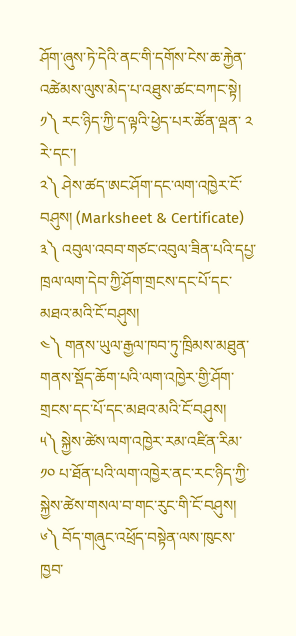ཤོག་ཞུས་ཏེ་དེའི་ནང་གི་དགོས་ངེས་ཆ་རྐྱེན་འཚེམས་ལུས་མེད་པ་འཐུས་ཚང་བཀང་སྟེ།
༡༽ རང་ཉིད་ཀྱི་ད་ལྟའི་ཕྱེད་པར་ཚོན་ལྡན་ ༢ རེ་དང་།
༢༽ ཤེས་ཚད་ཨང་ཤོག་དང་ལག་འཁྱེར་ངོ་བཤུས། (Marksheet & Certificate)
༣༽ འབུལ་འབབ་གཙང་འབུལ་ཟིན་པའི་དཔྱ་ཁྲལ་ལག་དེབ་ཀྱི་ཤོག་གྲངས་དང་པོ་དང་མཐའ་མའི་ངོ་བཤུས།
༤༽ གནས་ཡུལ་རྒྱལ་ཁབ་ཏུ་ཁྲིམས་མཐུན་གནས་སྡོད་ཆོག་པའི་ལག་འཁྱེར་གྱི་ཤོག་གྲངས་དང་པོ་དང་མཐའ་མའི་ངོ་བཤུས།
༥༽ སྐྱེས་ཚེས་ལག་འཁྱེར་རམ་འཛིན་རིམ་ ༡༠ པ་ཐོན་པའི་ལག་འཁྱེར་ནང་རང་ཉིད་ཀྱི་སྐྱེས་ཚེས་གསལ་བ་གང་རུང་གི་ངོ་བཤུས།
༦༽ བོད་གཞུང་འཕྲོད་བསྟེན་ལས་ཁུངས་ཁྱབ་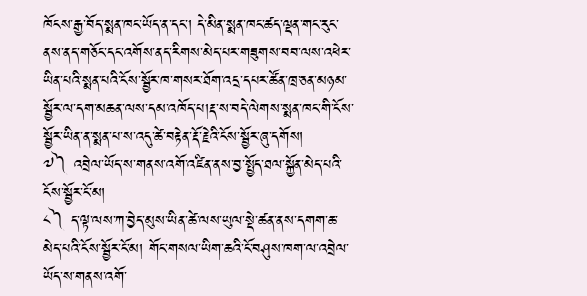ཁོངས་རྒྱ་བོད་སྨན་ཁང་ཡོད་ན་དང་། དེ་མིན་སྨན་ཁང་ཚད་ལྡན་གང་རུང་ནས་ནད་གཅོང་དང་འགོས་ནད་རིགས་མེད་པར་གཟུགས་བབ་ལས་འཕེར་ཡིན་པའི་སྨན་པའི་ངོས་སྦྱོར་ཁ་གསར་ཐོག་འདྲ་དཔར་ཚོན་ཁྲ་ཅན་མཉམ་སྦྱོར་ལ་དག་མཆན་ལས་དམ་འཁོད་པ།རྡ་ས་བདེ་ལེགས་སྨན་ཁང་གི་ངོས་སྦྱོར་ཡིན་ན་སྨན་པ་ས་འདུ་ཚེ་བརྟེན་རྡོ་རྗེའི་ངོས་སྦྱོར་ཞུ་དགོས།
༧༽ འབྲེལ་ཡོད་ས་གནས་འགོ་འཛིན་ནས་བྱ་སྤྱོད་ཐལ་སྐྱོན་མེད་པའི་ངོས་སྦྱོར་ངོ་མ།
༨༽ ད་ལྟ་ལས་ཀ་བྱེད་མུས་ཡིན་ཚེ་ལས་ཡུལ་སྡེ་ཚན་ནས་དགག་ཆ་མེད་པའི་ངོས་སྦྱོར་ངོ་མ། གོང་གསལ་ཡིག་ཆའི་ངོ་བཤུས་ཁག་ལ་འབྲེལ་ཡོད་ས་གནས་འགོ་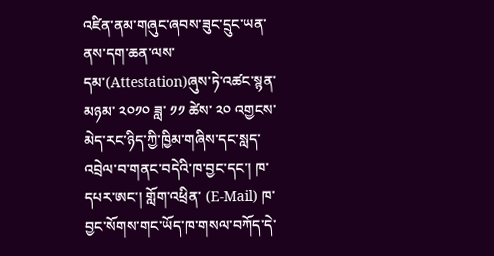འཛིན་ནམ་གཞུང་ཞབས་ཟུང་དྲུང་ཡན་ནས་དག་ཆན་ལས་དམ་(Attestation)ཞུས་ཏེ་འཚང་སྙན་མཉམ་ ༢༠༡༠ ཟླ་ ༡༡ ཚེས་ ༢༠ འགྱངས་མེད་རང་ཉིད་ཀྱི་ཁྱིམ་གཞིས་དང་སླད་འབྲེལ་བ་གནང་བདེའི་ཁ་བྱང་དང་། ཁ་དཔར་ཨང་། གློག་འཕྲིན་ (E-Mail) ཁ་བྱང་སོགས་གང་ཡོད་ཁ་གསལ་བཀོད་དེ་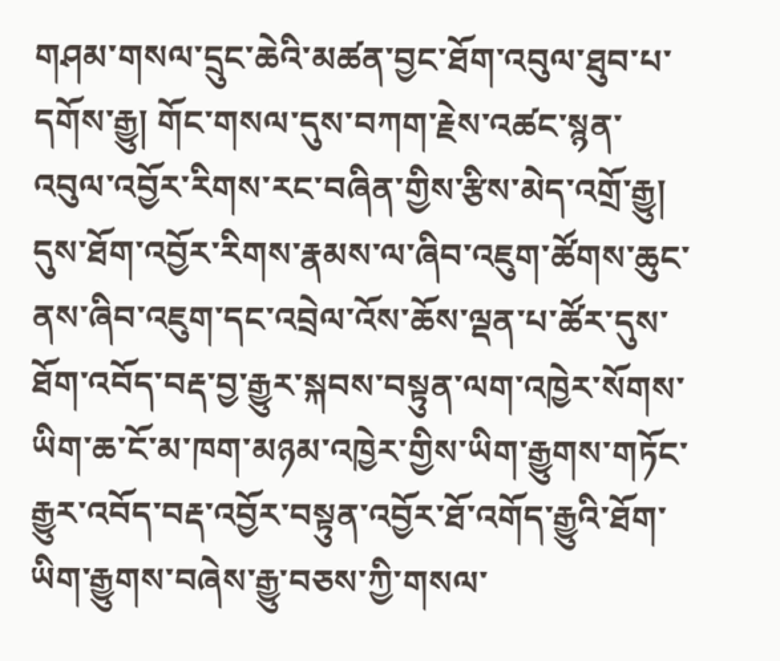གཤམ་གསལ་དྲུང་ཆེའི་མཚན་བྱང་ཐོག་འབུལ་ཐུབ་པ་དགོས་རྒྱུ། གོང་གསལ་དུས་བཀག་རྗེས་འཚང་སྙན་འབུལ་འབྱོར་རིགས་རང་བཞིན་གྱིས་རྩིས་མེད་འགྲོ་རྒྱུ། དུས་ཐོག་འབྱོར་རིགས་རྣམས་ལ་ཞིབ་འཇུག་ཚོགས་ཆུང་ནས་ཞིབ་འཇུག་དང་འབྲེལ་འོས་ཆོས་ལྡན་པ་ཚོར་དུས་ཐོག་འབོད་བརྡ་བྱ་རྒྱུར་སྐབས་བསྟུན་ལག་འཁྱེར་སོགས་ཡིག་ཆ་ངོ་མ་ཁག་མཉམ་འཁྱེར་གྱིས་ཡིག་རྒྱུགས་གཏོང་རྒྱུར་འབོད་བརྡ་འབྱོར་བསྟུན་འབྱོར་ཐོ་འགོད་རྒྱུའི་ཐོག་ཡིག་རྒྱུགས་བཞེས་རྒྱུ་བཅས་ཀྱི་གསལ་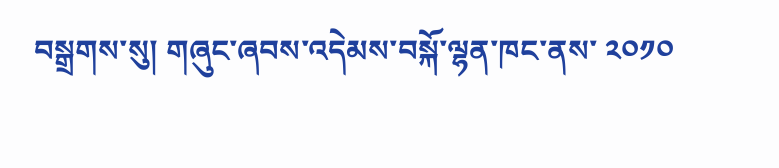བསྒྲགས་སུ། གཞུང་ཞབས་འདེམས་བསྐོ་ལྷན་ཁང་ནས་ ༢༠༡༠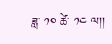ཟླ་ ༡༠ ཚེ་ ༡༤ ལ།།